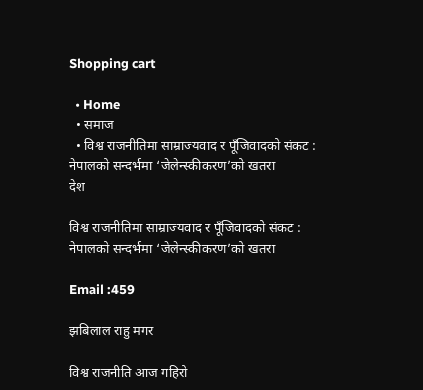Shopping cart

  • Home
  • समाज
  • विश्व राजनीतिमा साम्राज्यवाद र पूँजिवादको संकट : नेपालको सन्दर्भमा ‘जेलेन्स्कीकरण’को खतरा
देश

विश्व राजनीतिमा साम्राज्यवाद र पूँजिवादको संकट : नेपालको सन्दर्भमा ‘जेलेन्स्कीकरण’को खतरा

Email :459

झबिलाल राहु मगर

विश्व राजनीति आज गहिरो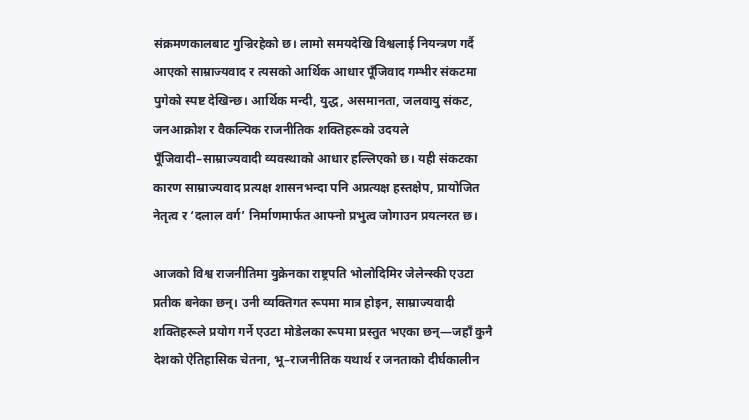संक्रमणकालबाट गुज्रिरहेको छ। लामो समयदेखि विश्वलाई नियन्त्रण गर्दै आएको साम्राज्यवाद र त्यसको आर्थिक आधार पूँजिवाद गम्भीर संकटमा पुगेको स्पष्ट देखिन्छ। आर्थिक मन्दी, युद्ध, असमानता, जलवायु संकट, जनआक्रोश र वैकल्पिक राजनीतिक शक्तिहरूको उदयले पूँजिवादी–साम्राज्यवादी व्यवस्थाको आधार हल्लिएको छ। यही संकटका कारण साम्राज्यवाद प्रत्यक्ष शासनभन्दा पनि अप्रत्यक्ष हस्तक्षेप, प्रायोजित नेतृत्व र ‘दलाल वर्ग’ निर्माणमार्फत आफ्नो प्रभुत्व जोगाउन प्रयत्नरत छ।

आजको विश्व राजनीतिमा युक्रेनका राष्ट्रपति भोलोदिमिर जेलेन्स्की एउटा प्रतीक बनेका छन्। उनी व्यक्तिगत रूपमा मात्र होइन, साम्राज्यवादी शक्तिहरूले प्रयोग गर्ने एउटा मोडेलका रूपमा प्रस्तुत भएका छन्—जहाँ कुनै देशको ऐतिहासिक चेतना, भू–राजनीतिक यथार्थ र जनताको दीर्घकालीन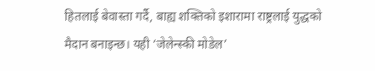हितलाई बेवास्ता गर्दै, बाह्य शक्तिको इशारामा राष्ट्रलाई युद्धको मैदान बनाइन्छ। यही ‘जेलेन्स्की मोडेल’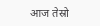आज तेस्रो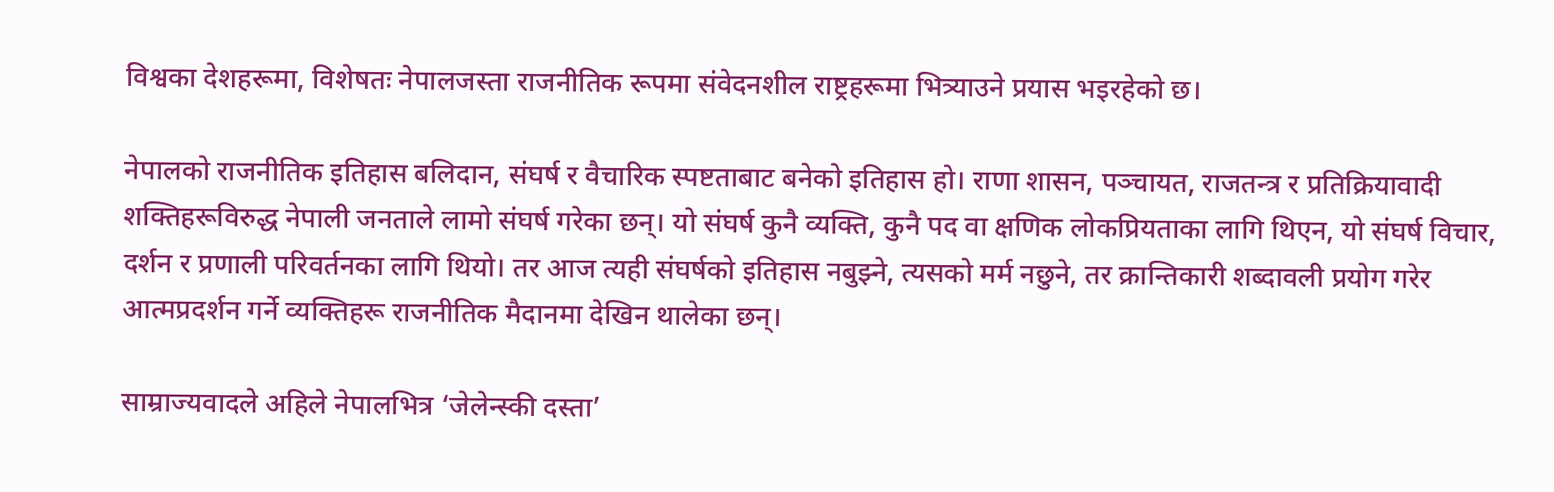विश्वका देशहरूमा, विशेषतः नेपालजस्ता राजनीतिक रूपमा संवेदनशील राष्ट्रहरूमा भित्र्याउने प्रयास भइरहेको छ।

नेपालको राजनीतिक इतिहास बलिदान, संघर्ष र वैचारिक स्पष्टताबाट बनेको इतिहास हो। राणा शासन, पञ्चायत, राजतन्त्र र प्रतिक्रियावादी शक्तिहरूविरुद्ध नेपाली जनताले लामो संघर्ष गरेका छन्। यो संघर्ष कुनै व्यक्ति, कुनै पद वा क्षणिक लोकप्रियताका लागि थिएन, यो संघर्ष विचार, दर्शन र प्रणाली परिवर्तनका लागि थियो। तर आज त्यही संघर्षको इतिहास नबुझ्ने, त्यसको मर्म नछुने, तर क्रान्तिकारी शब्दावली प्रयोग गरेर आत्मप्रदर्शन गर्ने व्यक्तिहरू राजनीतिक मैदानमा देखिन थालेका छन्।

साम्राज्यवादले अहिले नेपालभित्र ‘जेलेन्स्की दस्ता’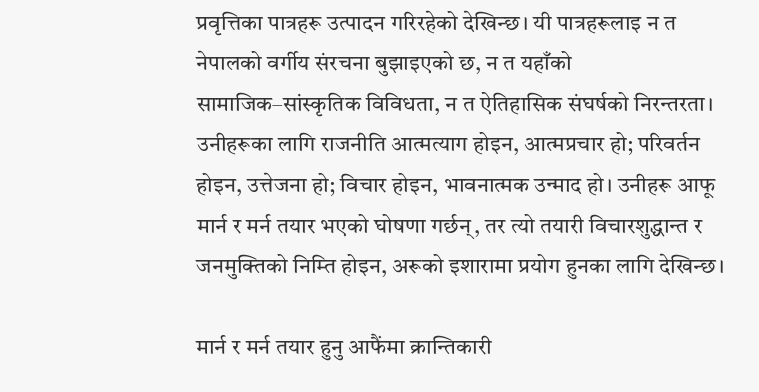प्रवृत्तिका पात्रहरू उत्पादन गरिरहेको देखिन्छ। यी पात्रहरूलाइ न त नेपालको वर्गीय संरचना बुझाइएको छ, न त यहाँको सामाजिक–सांस्कृतिक विविधता, न त ऐतिहासिक संघर्षको निरन्तरता। उनीहरूका लागि राजनीति आत्मत्याग होइन, आत्मप्रचार हो; परिवर्तन होइन, उत्तेजना हो; विचार होइन, भावनात्मक उन्माद हो। उनीहरू आफू मार्न र मर्न तयार भएको घोषणा गर्छन्, तर त्यो तयारी विचारशुद्धान्त र जनमुक्तिको निम्ति होइन, अरूको इशारामा प्रयोग हुनका लागि देखिन्छ।

मार्न र मर्न तयार हुनु आफैंमा क्रान्तिकारी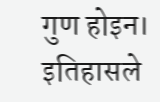गुण होइन। इतिहासले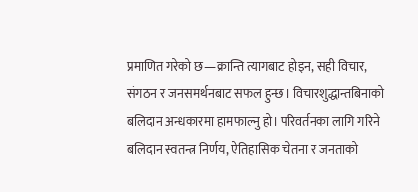प्रमाणित गरेको छ—क्रान्ति त्यागबाट होइन, सही विचार, संगठन र जनसमर्थनबाट सफल हुन्छ। विचारशुद्धान्तबिनाको बलिदान अन्धकारमा हामफाल्नु हो। परिवर्तनका लागि गरिने बलिदान स्वतन्त्र निर्णय, ऐतिहासिक चेतना र जनताको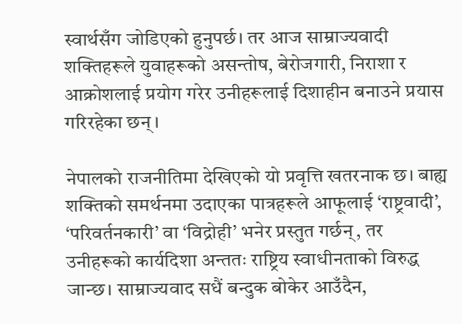स्वार्थसँग जोडिएको हुनुपर्छ। तर आज साम्राज्यवादी शक्तिहरूले युवाहरूको असन्तोष, बेरोजगारी, निराशा र आक्रोशलाई प्रयोग गरेर उनीहरूलाई दिशाहीन बनाउने प्रयास गरिरहेका छन्।

नेपालको राजनीतिमा देखिएको यो प्रवृत्ति खतरनाक छ। बाह्य शक्तिको समर्थनमा उदाएका पात्रहरूले आफूलाई ‘राष्ट्रवादी’, ‘परिवर्तनकारी’ वा ‘विद्रोही’ भनेर प्रस्तुत गर्छन्, तर उनीहरूको कार्यदिशा अन्ततः राष्ट्रिय स्वाधीनताको विरुद्ध जान्छ। साम्राज्यवाद सधैं बन्दुक बोकेर आउँदैन,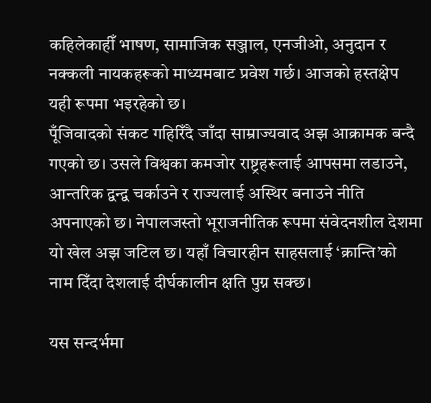कहिलेकाहीँ भाषण, सामाजिक सञ्जाल, एनजीओ, अनुदान र नक्कली नायकहरूको माध्यमबाट प्रवेश गर्छ। आजको हस्तक्षेप यही रूपमा भइरहेको छ।
पूँजिवादको संकट गहिरिँदै जाँदा साम्राज्यवाद अझ आक्रामक बन्दै गएको छ। उसले विश्वका कमजोर राष्ट्रहरूलाई आपसमा लडाउने, आन्तरिक द्वन्द्व चर्काउने र राज्यलाई अस्थिर बनाउने नीति अपनाएको छ। नेपालजस्तो भूराजनीतिक रूपमा संवेदनशील देशमा यो खेल अझ जटिल छ। यहाँ विचारहीन साहसलाई ‘क्रान्ति’को नाम दिँदा देशलाई दीर्घकालीन क्षति पुग्न सक्छ।

यस सन्दर्भमा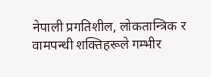नेपाली प्रगतिशील, लोकतान्त्रिक र वामपन्थी शक्तिहरूले गम्भीर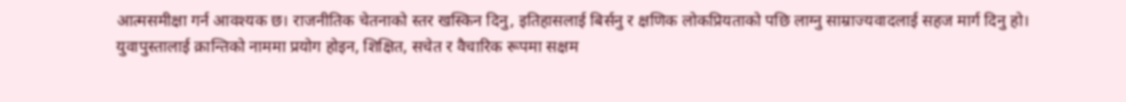आत्मसमीक्षा गर्न आवश्यक छ। राजनीतिक चेतनाको स्तर खस्किन दिनु, इतिहासलाई बिर्सनु र क्षणिक लोकप्रियताको पछि लाग्नु साम्राज्यवादलाई सहज मार्ग दिनु हो। युवापुस्तालाई क्रान्तिको नाममा प्रयोग होइन, शिक्षित, सचेत र वैचारिक रूपमा सक्षम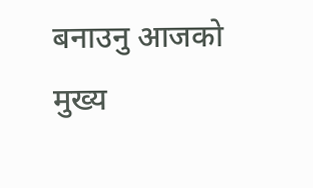बनाउनु आजको मुख्य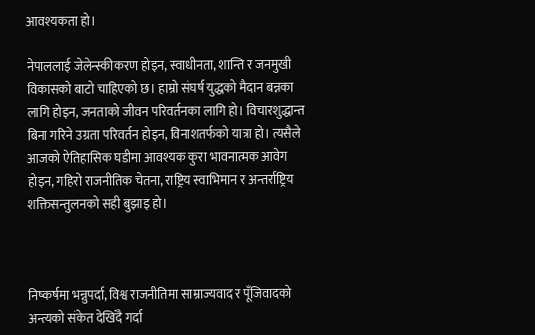आवश्यकता हो।

नेपाललाई जेलेन्स्कीकरण होइन, स्वाधीनता, शान्ति र जनमुखी विकासको बाटो चाहिएको छ। हाम्रो संघर्ष युद्धको मैदान बन्नका लागि होइन, जनताको जीवन परिवर्तनका लागि हो। विचारशुद्धान्त बिना गरिने उग्रता परिवर्तन होइन, विनाशतर्फको यात्रा हो। त्यसैले आजको ऐतिहासिक घडीमा आवश्यक कुरा भावनात्मक आवेग होइन, गहिरो राजनीतिक चेतना, राष्ट्रिय स्वाभिमान र अन्तर्राष्ट्रिय शक्तिसन्तुलनको सही बुझाइ हो।



निष्कर्षमा भन्नुपर्दा, विश्व राजनीतिमा साम्राज्यवाद र पूँजिवादको अन्त्यको संकेत देखिँदै गर्दा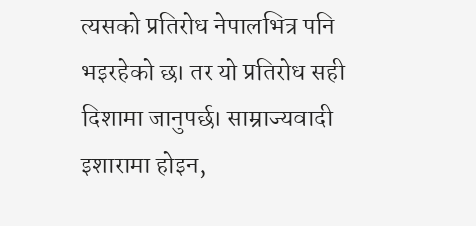त्यसको प्रतिरोध नेपालभित्र पनि भइरहेको छ। तर यो प्रतिरोध सही दिशामा जानुपर्छ। साम्राज्यवादी इशारामा होइन,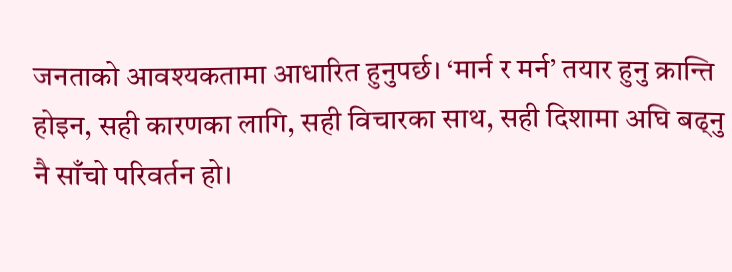जनताको आवश्यकतामा आधारित हुनुपर्छ। ‘मार्न र मर्न’ तयार हुनु क्रान्ति होइन, सही कारणका लागि, सही विचारका साथ, सही दिशामा अघि बढ्नु नै साँचो परिवर्तन हो।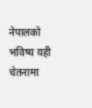नेपालको भविष्य यही चेतनामा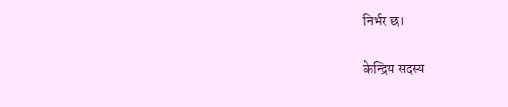निर्भर छ।

केन्द्रिय सदस्य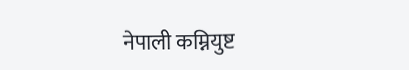नेपाली कम्नियुष्ट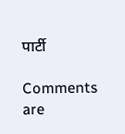पार्टी

Comments are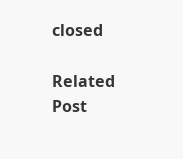closed

Related Post